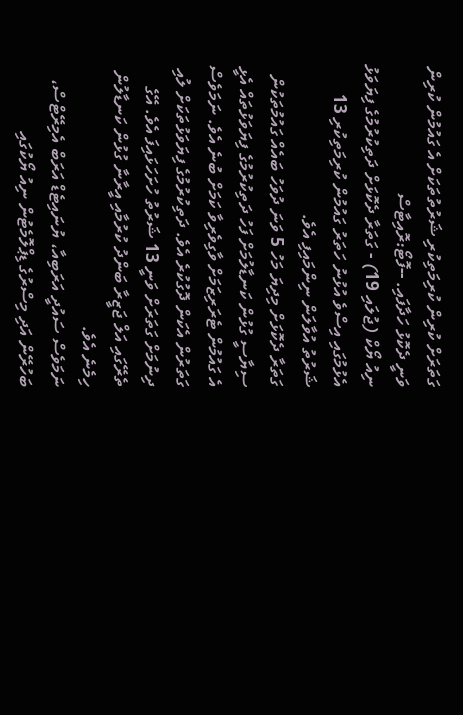ގަތަރަށް ކުރިން ކުރިމަތިކުރި ޝަރުތުތަކަށް އެ ގައުމުން ކުރިން ވަނީ ދެކޮޅު ހަދާފައި. --ފޮޓޯ:ރޮއިޓާސް
ނިއު ޔޯކް (ޖުލައި 19) - ގަތަރާ ދެކޮޅަށް ދަތިކުރުމުގެ ފިޔަވަޅު އެޅުމުގައި އިސްވެ އުޅުނު ހަތަރު ގައުމުން ކުރިމަތިކުރި 13 ޝަރުތު އުވާލަން ނިންމައިފި އެވެ.
ގަތަރާ ދެކޮޅަށް މިދިޔަ މަހު 5 ވަނަ ދުވަހު ބައެއް ގައުމުތަކުން ސިޔާސީ ގުޅުން ކަނޑާލުމަށް ފަހު ދަތިކުރުމުގެ ފިޔަވަޅުތައް އެޅީ އެ ގައުމުން ޓެރަރިޒަމަށް ވާގިވެރިވާ ކަމަށް ބުނެ އެވެ. ނަމަވެސް ގަތަރުން އެކަން ދޮގުކުރެ އެވެ. ދަތިކުރުމުގެ ފިޔަވަޅުތަކަށް ލުއި ދިނުމަށް ގަތަރަށް ވަނީ 13 ޝަރުތު ހުށަހަޅައިފަ އެވެ. އޭގެ ތެރޭގައި އަލް ޖަޒީރާ ބަންދު ކުރުމާއި އީރާނާ ގުޅުން ކަނޑާލުން ހިމެނެ އެވެ.
ނަމަވެސް ސައުދީ އަރަބިއާ، ޔުނައިޓެޑް އަރަބް އެމިރޭޓްސް، ބަހުރޭން އަދި މިސްރުގެ ޑިޕްލޮމެޓުން ނިއު ޔޯކުގައި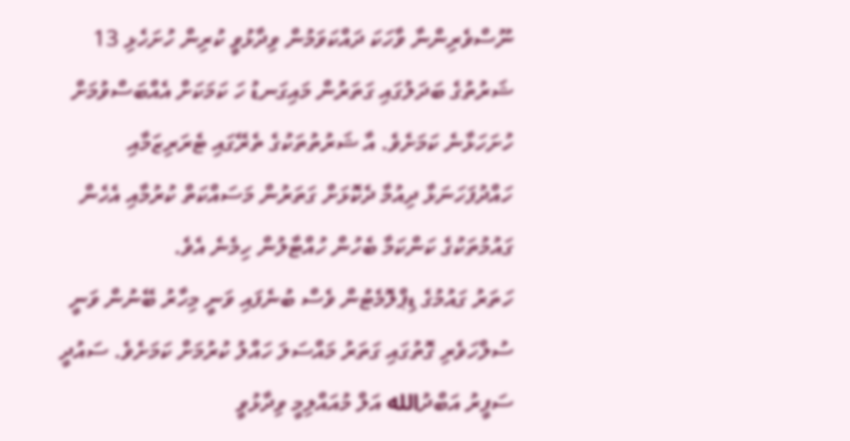ނޫސްވެރިންނާ ވާހަކަ ދައްކަވަމުން ވިދާޅުވީ ކުރިން ހުށަހެޅި 13 ޝަރުތުގެ ބަދަލުގައި ގަތަރުން މައިގަނޑު ހަ ކަމަކަށް އެއްބަސްވުމަށް ހުށަހަޅާނެ ކަމަށެވެ. އާ ޝަރުތުތަކުގެ ތެރޭގައި ޓެރަރިޒަމާއި ހައްދުފަހަނަޅާ ދިއުމާ ދެކޮޅަށް ގަތަރުން މަސައްކަތް ކުރުމާއި އެހެން ގައުމުތަކުގެ ކަންކަމާ ބެހުން ހުއްޓާލުން ހިމެނެ އެވެ.
ހަތަރު ގައުމުގެ ޑިޕްލޮމެޓުން ވެސް ބުނެފައި ވަނީ މިހާރު ބޭނުން ވަނީ ސުލްހަވެރި ގޮތުގައި ގަތަރު މައްސަލަ ހައްލު ކުރުމަށް ކަމަށެވެ. ސައުދީ ސަފީރު އަބްދުالله އަލް މުއައްލިމީ ވިދާޅުވީ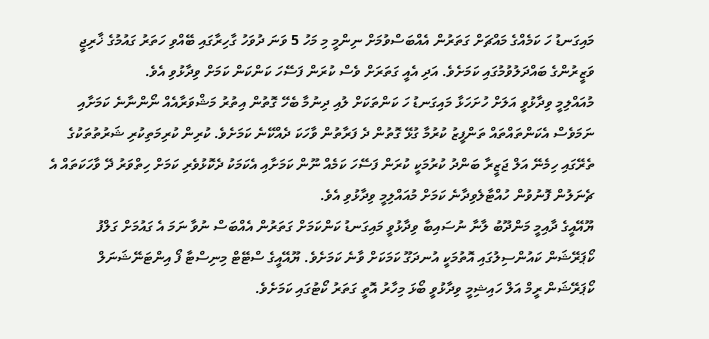މައިގަނޑު ހަ ކަމެއްގެ މައްޗަށް ގަތަރުން އެއްބަސްވުމަށް ނިންމީ މި މަހު 5 ވަނަ ދުވަހު ގާހިރާގައި ބޭއްވި ހަތަރު ގައުމުގެ ޚާރިޖީ ވަޒީރުންގެ ބައްދަލުވުމުގައި ކަމަށެވެ. އަދި އެއީ ގަތަރަށް ވެސް ކުރަން ފަސޭހަ ކަންކަން ކަމަށް ވިދާޅުވި އެވެ.
މުއައްލިމީ ވިދާޅުވީ އަލަށް ހުށަހަޅާ މައިގަނޑު ހަ ކަންތަކަށް ލުއި ދިނުމާ ބެހޭ ގޮތުން އިތުރު މަޝްވަރާއެއް ނޯންނާނެ ކަމަށާއި ނަމަވެސް އެކަންތައްތައް ތަންފީޒު ކުރުމާ ގުޅޭ ގޮތުން ދެ ފަރާތުން ވާހަކަ ދެއްކޭނެ ކަމަށެވެ. ކުރިން ކުރިމަތިކުރި ޝަރުތުތަކުގެ ތެރޭގައި ހިމެނޭ އަލް ޖަޒީރާ ބަންދު ކުރުމަކީ ކުރަން ފަސޭހަ ކަމެއް ނޫން ކަމަށާއި އެކަމަކު ދެކޮޅުވެރި ކަމަށް ހިތްވަރު ދޭ ވާހަކަތައް އެ ޗެނަލުން ފޮނުވުން ހުއްޓާލެވިދާނެ ކަމަށް މުއައްލިމީ ވިދާޅުވި އެވެ.
ޔޫއޭއީގެ ދާއިމީ މަންދޫބު ލާނާ ނުސައިބާ ވިދާޅުވީ މައިގަނޑު ކަންކަމަށް ގަތަރުން އެއްބަސް ނުވާ ނަމަ އެ ގައުމަށް ގަލްފު ކޯޕަރޭޝަން ކައުންސިލުގައި އޮތުމަކީ އުނދަގޫ ކަމަކަށް ވާނެ ކަމަށެވެ. ޔޫއޭއީގެ ސްޓޭޓް މިނިސްޓާ ފޯ އިންޓަނޭޝަނަލް ކޯޕަރޭޝަން ރީމް އަލް ހައިޝިމީ ވިދާޅުވީ ބޯޅަ މިހާރު އޮތީ ގަތަރު ކޯޓުގައި ކަމަށެވެ.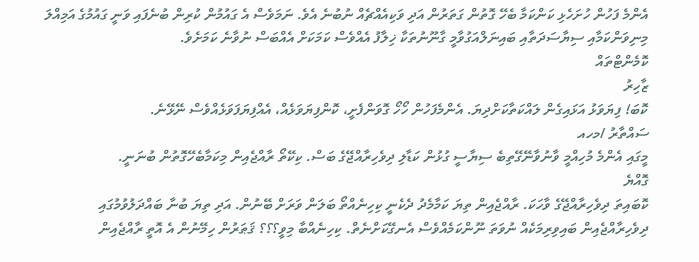އެންމެ ފަހުން ހުށަހެޅި ކަންކަމާ ބެހޭ ގޮތުން ގަތަރުން އަދި ވަކިއެއްޗެއް ނުބުނެ އެވެ. ނަމަވެސް އެ ގައުމުން ކުރިން ބުނެފައި ވަނީ ގައުމުގެ އަމިއްލަ މިނިވަންކަމާއި ސިޔާސަދަތާއި ބައިނަލްއަގުވާމީ ގާނޫނުތަކާ ޚިލާފު އެއްވެސް ކަމަކަށް އެއްބަސް ނުވާނެ ކަމަށެވެ.
ކޮމެންޓްތައް
ޒާހިރު
ކޮބަ! ފިޔަވަޅު އަޅައިގެން ލައްކަތާކަށްދިޔަ. އެންމެފަހުން ހޯހޯ ގޮވަންފެށީ، ކޮންފިޔަވަޅެއް، އެއްފިޔަފަވަޅެއްވެސް ނޭޅޭނެ.
ސައްތާރު /މހއ
މީގައި އެންމެ މުހިއްމީ ވާނުވާނޭގޭތިބެ ސިޔާސީ ގުޅުން ކަޑާލި ދިވެހިރާއްޖޭގެ ބަސް. ކިކޭތޯ ރާއްޖެއިން މިކަމާބެހޭގޮތުން ބުނަނީ.
ގޮއްޔެ
ކޮބައިތަ ދިވެހިރާއްޖޭގެ ވާހަކަ. ރާއްޖެއިން ތިޔަ ކަމާމެދު ދެކެނީ ކިހިނެއްތޯ ބަލަން ވަރަށް ބޭނުން. އަދި ތިޔަ ބުނާ ބައްދަލުވުމުގައި ދިވެހިރާއްޖެއިން ބައިވިރިމަކެއް ނުވަތަ ނޫންކަމެއްވެސް އެނގޭކަށްނެތް. ކިހިނެއްބާ މިވީ؟؟؟ ޤަޠަރުން ހިމޭނުން އެ އޮތީ ރާއްޖެއިން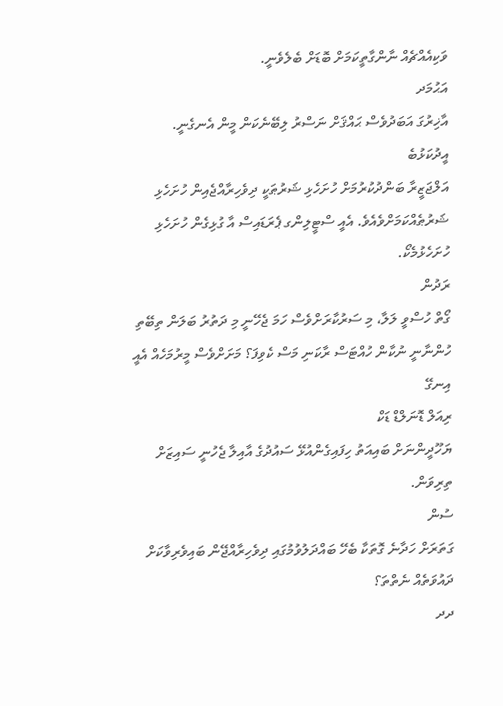ވަކިއެއްޗެއް ނާންގާތީކަމަށް ބޮޑަށް ބެލެވެނީ.
އަޙުމަދ
އާޚިރުގަ އަބަދުވެސް ޙައްޤަށް ނަސްރު ލިބޭނެކަން މީން އެނގެނީ.
އީދުކަޅުބެ
އަލްޖަޒީރާ ބަންދުކުރުމަށް ހުށަހެޅި ޝަރުޠަކީ ދިވެހިރާއްޖެއިން ހުށަހެޅި ޝަރުޠެއްކަމަށްވެއެވެ. އެއީ ސްޓީލިންގ ޕެރަޑައިސް އާ ގުޅިގެން ހުށަހެޅި ހުށަހެޅުމެކޯ.
ރަދުން
ގޯތް ހުސްވީ ލަލާ، މި ސަރުކާރަށްވެސް ހަމަ ޖެހޭނީ މި ދަތުރު ބަލަން ތިބޭތި ހުންނާނީ ނުކާން ހުއްޓަސް ރާކަނި މަސް ކެވިފަ؟ މަށަށްވެސް މީރުމަހެއް އެއީ އިނގޭ
ރިއަލް ޑޮނަލްޑް ޑަކް
ޔަހޫދީންނަށް ބައިއަތު ހިފައިގެންއުޅޭ ސައުދުގެ އާއިލާ ޖެހުނީ ސައިޒަށް ތިރިވަން.
ސުން
ގަތަރަށް ހަދާނެ ގޮތަކާ ބެހޭ ބައްދަލުވުމުގައި ދިވެހިރާއްޖޭން ބައިވެރިވާކަށް ދައުވަތެއް ނެތްތަ؟
ދދ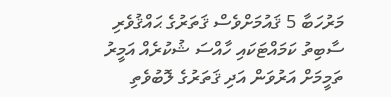މަރުހަބާ 5 ޤައުމަށްވެސް ޤަތަރުގެ ޙައްޤުވެރި ސާބިތު ކަމައްޓަކައި ހާއްސަ ޝުކުރެއް އަމީރު ތަމީމަށް އަރުވަން އަދި ޤަތަރުގެ ލޮބުވެތި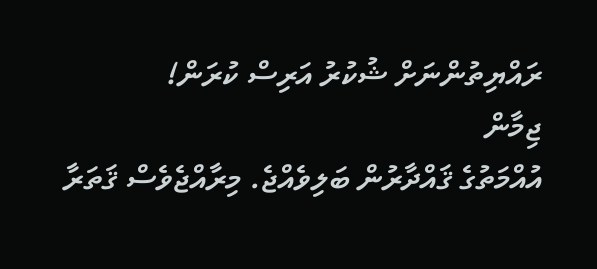ރައްޔިތުންނަށް ޝުކުރު އަރިސް ކުރަން!
ޖިމާން
އުއްމަތުގެ ޤައްދާރުން ބަލިވެއްޖެ. މިރާއްޖެވެސް ޤަތަރާ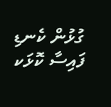ގުޅުން ކެނޑި ފައިސާ ކޮޅަކ